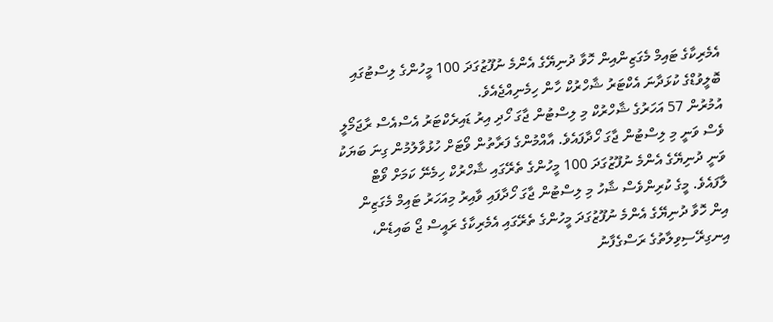އެމެރިކާގެ ޓައިމް މެގަޒިންއިން ހޮވާ ދުނިޔޭގެ އެންމެ ނުފޫޒުގަދަ 100 މީހުންގެ ލިސްޓުގައި ބޮލީވުޑްގެ ކުޅަދާނަ އެކްޓަރު ޝާހްރުކް ހާން ހިމެނިއްޖެއެވެ.
އުމުރުން 57 އަހަރުގެ ޝާހްރުކް މި ލިސްޓުން ޖާގަ ހޯދި އިރު ޑައިރެކްޓަރު އެސްއެސް ރާޖަމޯލީ ވެސް ވަނީ މި ލިސްޓުން ޖާގަ ހޯދާފައެވެ. އާއްމުންގެ ފަރާތުން ވޯޓަށް ހުޅުވާލުމުން ގިނަ ބަޔަކު ވަނީ ދުނިޔޭގެ އެންމެ ނުފޫޒުގަދަ 100 މީހުންގެ ތެރޭގައި ޝާހްރުކް ހިމެނޭ ކަމަށް ވޯޓް ލާފައެވެ. މީގެ ކުރިންވެސް ޝާހު މި ލިސްޓުން ޖާގަ ހޯދާފައި ވާއިރު މިއަހަރު ޓައިމް މެގަޒިން އިން ހޮވާ ދުނިޔޭގެ އެންމެ ނުފޫޒުގަދަ މީހުންގެ ތެރޭގައި އެމެރިކާގެ ރައީސް ޖޯ ބައިޑެން، އިނގިރޭސިވިލާތުގެ ރަސްގެފާނު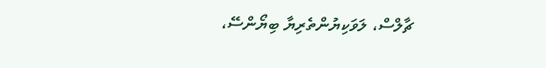ޗާލްސް، ލަވަކިޔުންތެރިޔާ ބިޔޯންސޭ،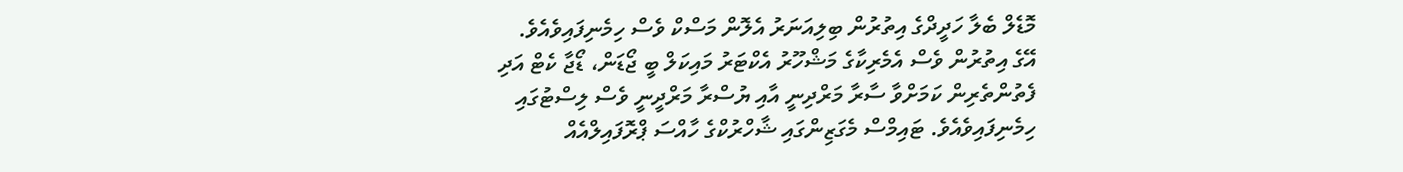މޮޑެލް ބެލާ ހަދީދްގެ އިތުރުން ބިލިއަނަރު އެލޮން މަސްކް ވެސް ހިމެނިފައިވެއެވެ.
އޭގެ އިތުރުން ވެސް އެމެރިކާގެ މަޝްހޫރު އެކްޓަރު މައިކަލް ބީ ޖޯޑަން، ޑޯޖާ ކެޓް އަދި ފެތުންތެރިން ކަމަށްވާ ސާރާ މަރްދިނީ އާއި ޔުސްރާ މަރްދީނީ ވެސް ލިސްޓުގައި ހިމެނިފައިވެއެވެ. ޓައިމްސް މެގަޒިންގައި ޝާހްރުކްގެ ހާއްސަ ޕްރޮފައިލްއެއް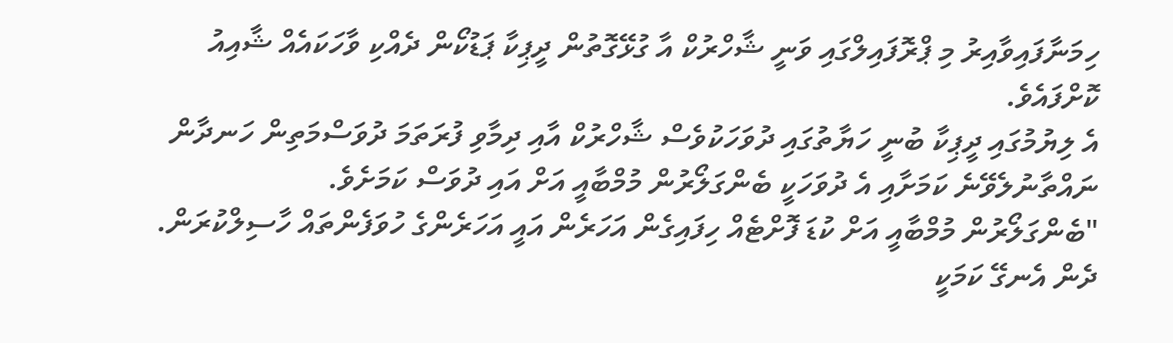ހިމަނާފައިވާއިރު މި ޕްރޮފައިލްގައި ވަނީ ޝާހްރުކް އާ ގުޅޭގޮތުން ދީޕިކާ ޕަޑުކޯން ދެއްކި ވާހަކައެއް ޝާއިއު ކޮށްފައެވެ.
އެ ލިޔުމުގައި ދީޕިކާ ބުނީ ހަޔާތުގައި ދުވަހަކުވެސް ޝާހްރުކް އާއި ދިމާވި ފުރަތަމަ ދުވަސްމަތިން ހަނދާން ނައްތާނުލެވޭނެ ކަމަށާއި އެ ދުވަހަކީ ބެންގަލޯރުން މުމްބާއީ އަށް އައި ދުވަސް ކަމަށެވެ.
"ބެންގަލޯރުން މުމްބާއީ އަށް ކުޑަ ފޮށްޓެއް ހިފައިގެން އަހަރެން އައީ އަހަރެންގެ ހުވަފެންތައް ހާސިލްކުރަން. ދެން އެނގޭ ކަމަކީ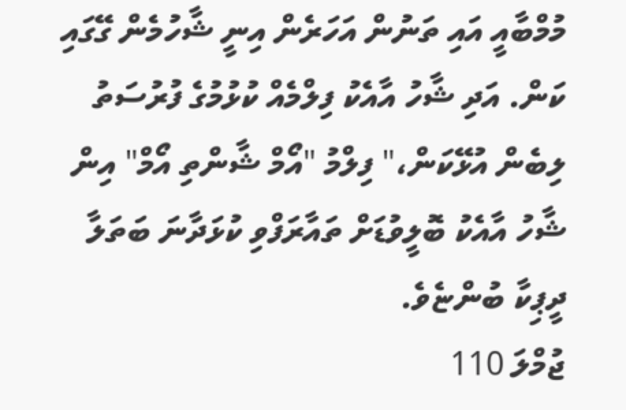މުމްބާއީ އައި ތަނުން އަހަރެން އިނީ ޝާހުމެން ގޭގައި ކަން. އަދި ޝާހު އާއެކު ފިލްމެއް ކުޅުމުގެ ފުރުސަތު ލިބެން އުޅޭކަން،" ފިލްމު "އޯމް ޝާންތި އޯމް" އިން ޝާހު އާއެކު ބޮލީވުޑަށް ތައާރަފްވި ކުޅަދާނަ ބަތަލާ ދީޕިކާ ބުންޏެވެ.
ޖުމްލަ 110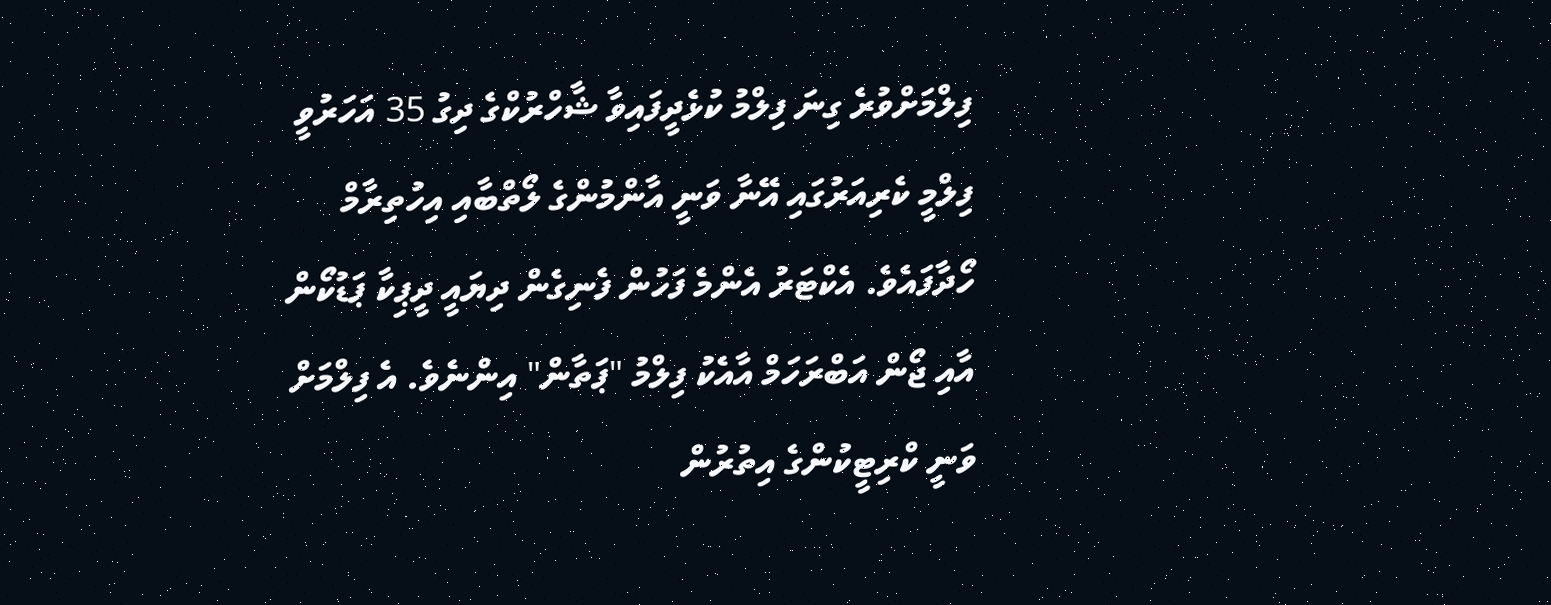ފިލްމަށްވުރެ ގިނަ ފިލްމު ކުޅެދީފައިވާ ޝާހްރުކްގެ ދިގު 35 އަހަރުވީ ފިލްމީ ކެރިއަރުގައި އޭނާ ވަނީ އާންމުންގެ ލޯތްބާއި އިހުތިރާމް ހޯދާފައެވެ. އެކްޓަރު އެންމެ ފަހުން ފެނިގެން ދިޔައީ ދީޕިކާ ޕަޑުކޯން އާއި ޖޯން އަބްރަހަމް އާއެކު ފިލްމު "ޕަތާން" އިންނެވެ. އެ ފިލްމަށް ވަނީ ކްރިޓީކުންގެ އިތުރުން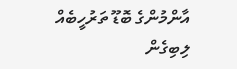އާންމުންގެ ބޮޑޫ ތަރުހީބެއް ލިބިގެން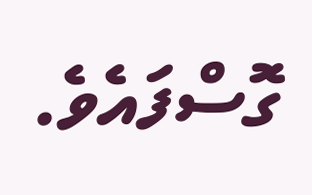ގޮސްފައެވެ.